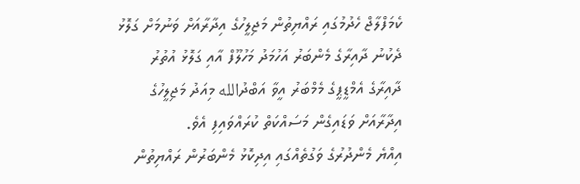ކެމަފްލާޖް ހެދުމުގައި ރައްޔިތުން މަޖިލީހުގެ އިދާރާއަށް ވަނުމަށް ގަލޮޅު ދެކުނު ދާއިރާގެ މެންބަރު އަހުމަދު މަހުލޫފް އާއި ގަލޮޅު އުތުރު ދާއިރާގެ އެމްޑީޕީގެ މެމްބަރު އީވާ އަބްދުالله މިއަދު މަޖިލީހުގެ އިދާރާއަށް ވަޑައިގެން މަސައްކަތް ކުރައްވައިފި އެވެ.
އިއްޔެ މެންދުރުގެ ވަގުތެއްގައި އިދިކޮޅު މެންބަރުން ރައްޔިތުން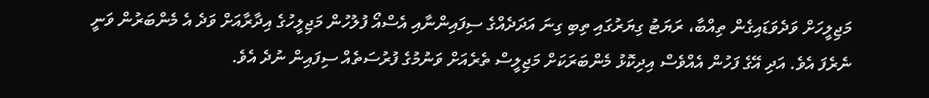މަޖިލީހަށް ވަދެވަޑައިގެން ތިއްބާ، ރަޔަޓު ގިޔަރުގައި ތިބި ގިނަ އަދަދެއްގެ ސިފައިންނާއި އެސްއޯ ފުލުހުން މަޖިލީހުގެ އިދާރާއަށް ވަދެ އެ މެންބަރުން ވަނީ ނެރެފަ އެވެ. އަދި އޭގެ ފަހުން އެއްވެސް އިދިކޮޅު މެންބަރަކަށް މަޖިލީސް ތެރެއަށް ވަނުމުގެ ފުރުސަތެއް ސިފައިން ނުދެ އެވެ.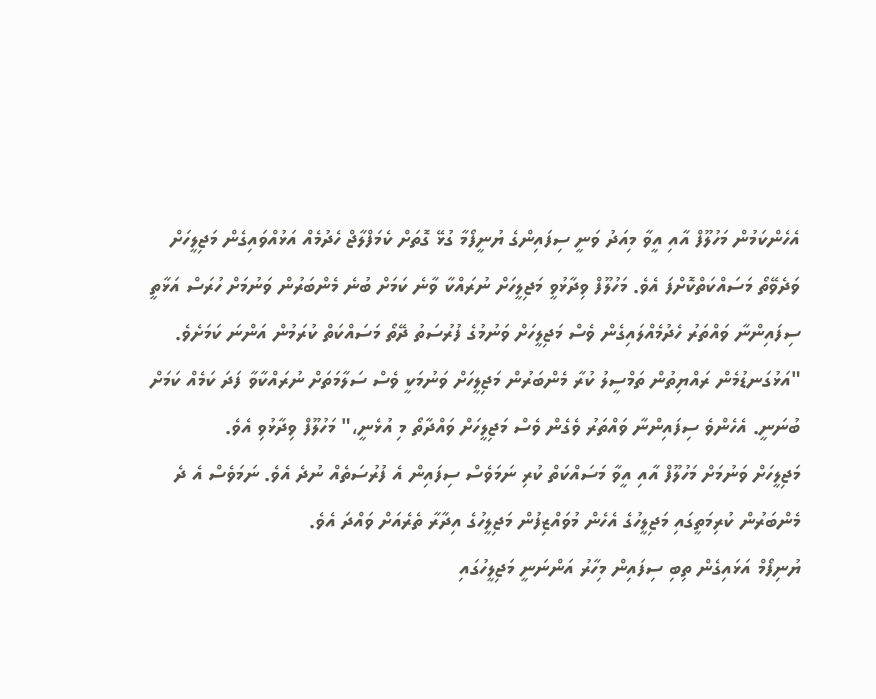އެހެންކަމުން މަހުލޫފް އާއި އީވާ މިއަދު ވަނީ ސިފައިންގެ ޔުނީފޯމާ ގުޅޭ ގޮތަށް ކެމަފްލާޖް ހެދުމެއް އަޅުއްވައިގެން މަޖިލީހަށް ވަދެވޭތޯ މަސައްކަތްކޮށްފަ އެވެ. މަހުލޫފް ވިދާޅުވީ މަޖިލީހަށް ނުރައްކާ ވާނެ ކަމަށް ބުނެ މެންބަރުން ވަނުމަށް ހުރަސް އަޅާތީ ސިފައިންނާ ވައްތަރު ހެދުމެއްލައިގެން ވެސް މަޖިލީހަށް ވަނުމުގެ ފުރުސަތު ދޭތޯ މަސައްކަތް ކުރަމުން އަންނަ ކަމަށެވެ.
"އަޅުގަނޑުމެން ރައްޔިތުން ތަމްސީލު ކުރާ މެންބަރުން މަޖިލީހަށް ވަނުމަކީ ވެސް ސަލާމަތަށް ނުރައްކާވާ ފަދަ ކަމެއް ކަމަށް ބުނަނީ. އެހެންވެ ސިފައިންނާ ވައްތަރު ވެގެން ވެސް މަޖިލީހަށް ވައްދާތޯ މި އުޅެނީ،" މަހުލޫފް ވިދާޅުވި އެވެ.
މަޖިލީހަށް ވަނުމަށް މަހުލޫފް އާއި އީވާ މަސައްކަތް ކުރި ނަމަވެސް ސިފައިން އެ ފުރުސަތެއް ނުދެ އެވެ. ނަމަވެސް އެ ދެ މެންބަރުން ކުރިމަތީގައި މަޖިލީހުގެ އެހެން މުވައްޒިފުން މަޖިލީހުގެ އިދާރާ ތެރެއަށް ވައްދަ އެވެ.
ޔުނިފޯމް އަޅައިގެން ތިބި ސިފައިން މިހާރު އަންނަނީ މަޖިލީހުގައި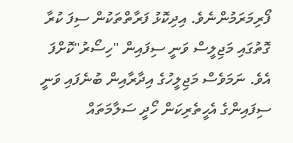ފޯރިމަރަމުންނެވެ. އިދިކޮޅު ފަރާތްތަކުން ސިފަ ކުރާ ގޮތުގައި މަޖިލީސް ވަނީ ސިފައިން "ހިސޯރު"ކޮށްފަ އެވެ. ނަމަވެސް މަޖިލީހުގެ އިދާރާއިން ބުނެފައި ވަނީ ސިފައިންގެ އެހީތެރިކަން ހޯދީ ސަލާމަތައް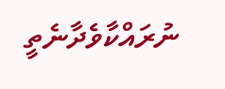ނުރައްކާވެދާނެތީ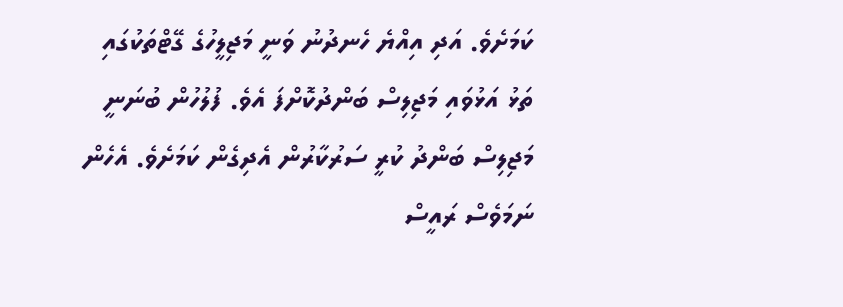ކަމަށެވެ. އަދި އިއްޔެ ހެނދުނު ވަނީ މަޖިލީހުގެ ގޭޓްތަކުގައި ތަޅު އަޅުވައި މަޖިލިސް ބަންދުކޮށްފަ އެވެ. ފުލުހުން ބުނަނީ މަޖިލިސް ބަންދު ކުރީ ސަރުކާރުން އެދިގެން ކަމަށެވެ. އެހެން ނަމަވެސް ރައީސް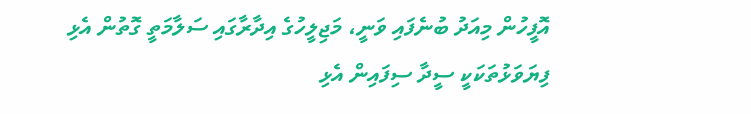އޮފީހުން މިއަދު ބުނެފައި ވަނީ، މަޖިލީހުގެ އިދާރާގައި ސަލާމަތީ ގޮތުން އެޅި ފިޔަވަޅުތަކަކީ ސީދާ ސިފައިން އެޅި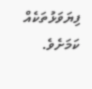ފިޔަވަޅުތަކެއް ކަމަށެވެ.